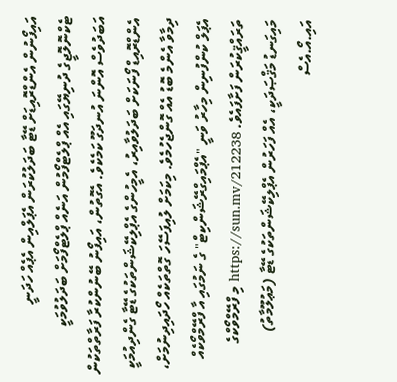އައިފޯނުން އެންޑްރޮއިޑަށް ޑޭޓާ ބަދަލުކުރަން އެޕަލްއިން އެޕެއް ހަދަނީ
ޓެކްނޮލޮޖީގެ ދުނިޔޭގައި އެއް ޕްލެޓްފޯމުން އަނެއް ޕްލެޓްފޯމަށް ބަދަލުވުމަކީ އަބަދުވެސް އޮންނަ އުނދަގޫ ކަމެކެވެ. އެގޮތުން، އައިފޯނު ބޭނުންކުރާ ފަރާތްތަކުން އެންޑްރޮއިޑް ފޯނަކަށް ބަދަލުވާއިރު، އެމީހުންގެ އެޕްލިކޭޝަންތަކުގެ ޑޭޓާ ގެންދިއުމަކީ ދިމާވާ އެންމެ ބޮޑު އެއް ގޮންޖެހުމެވެ. މިކަމަށް ލުއިފަސޭހަ ގޮތްތަކެއް ހޯދައިދިނުމަށް، އެޕަލް ކުންފުނިން މިހާރު ވަނީ "އެޕްމައިގްރޭޝަންކިޓް" ގެ ނަމުގައި އާ ފްރޭމްވޯކެއް ތަރައްޤީކުރަން ފަށާފައެވެ. https://sun.mv/212238 މި ފްރޭމްވޯކްގެ މައިގަނޑު މަޤްޞަދަކީ، އެއް ފަހަރުން އެޕްލިކޭޝަންތަކުގެ ޑޭޓާ (މަޢުލޫމާތު) އައި.އޯ.އެސް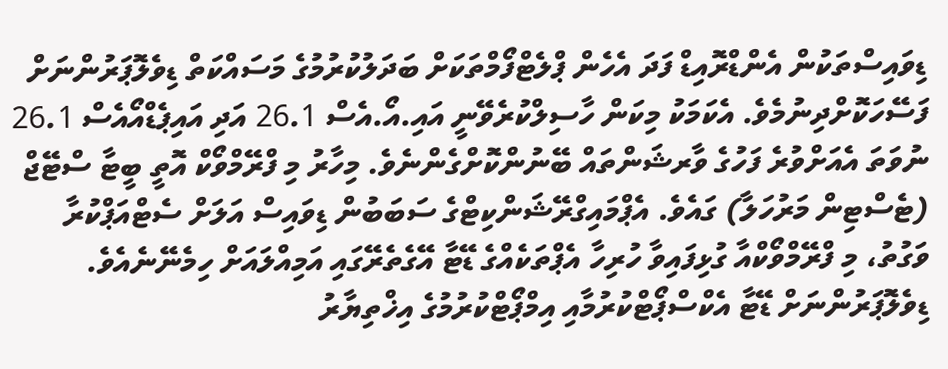ޑިވައިސްތަކުން އެންޑްރޮއިޑް ފަދަ އެހެން ޕްލެޓްފޯމްތަކަށް ބަދަލުކުރުމުގެ މަސައްކަތް ޑިވެލޮޕަރުންނަށް ފަސޭހަކޮށްދިނުމެވެ. އެކަމަކު މިކަން ހާސިލްކުރެވޭނީ އައި.އޯ.އެސް 26.1 އަދި އައިޕެޑްއޯއެސް 26.1 ނުވަތަ އެއަށްވުރެ ފަހުގެ ވާރޝަންތައް ބޭނުންކޮށްގެންނެވެ. މިހާރު މި ފްރޭމްވޯކް އޮތީ ބީޓާ ސްޓޭޖް (ޓެސްޓިން މަރުހަލާ) ގައެވެ. އެޕްމައިގްރޭޝަންކިޓްގެ ސަބަބުން ޑިވައިސް އަލަށް ސެޓްއަޕްކުރާ ވަގުތު، މި ފްރޭމްވޯކްއާ ގުޅިފައިވާ ހުރިހާ އެޕްތަކެއްގެ ޑޭޓާ އޭގެތެރޭގައި އަމިއްލައަށް ހިމެނޭނެއެވެ. ޑިވެލޮޕަރުންނަށް ޑޭޓާ އެކްސްޕޯޓްކުރުމާއި އިމްޕޯޓްކުރުމުގެ އިޚްތިޔާރު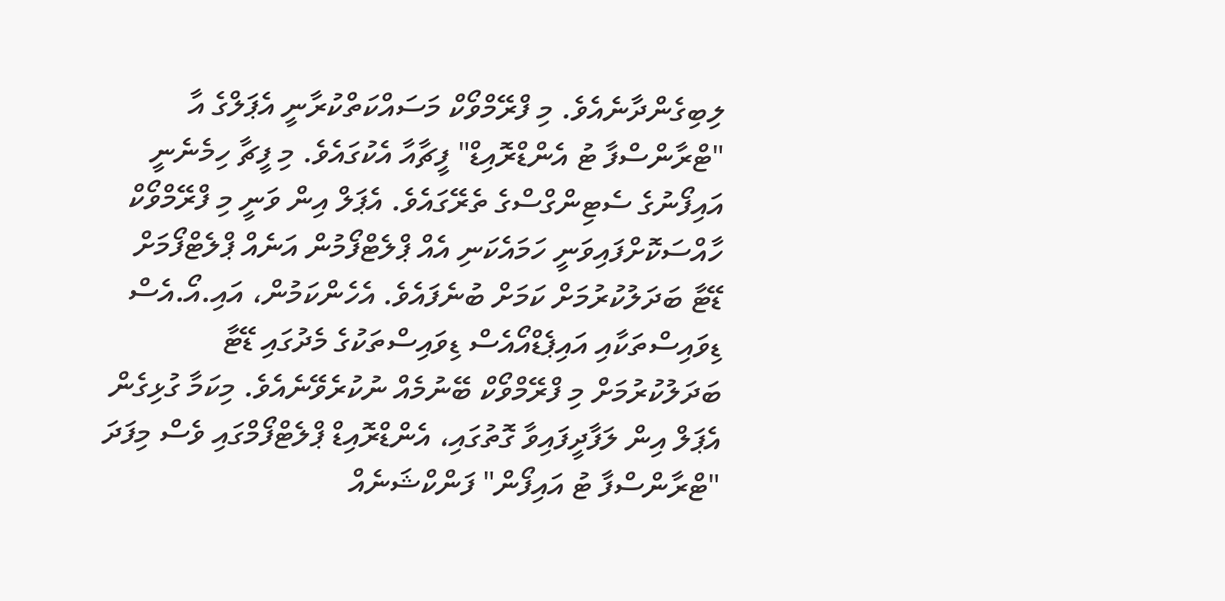ލިބިގެންދާނެއެވެ. މި ފްރޭމްވޯކް މަސައްކަތްކުރާނީ އެޕަލްގެ އާ "ޓްރާންސްފާ ޓު އެންޑްރޮއިޑް" ފީޗާއާ އެކުގައެވެ. މި ފީޗާ ހިމެނެނީ އައިފޯނުގެ ސެޓިންގްސްގެ ތެރޭގައެވެ. އެޕަލް އިން ވަނީ މި ފްރޭމްވޯކް ހާއްސަކޮށްފައިވަނީ ހަމައެކަނި އެއް ޕްލެޓްފޯމުން އަނެއް ޕްލެޓްފޯމަށް ޑޭޓާ ބަދަލުކުރުމަށް ކަމަށް ބުނެފައެވެ. އެހެންކަމުން، އައި.އޯ.އެސް ޑިވައިސްތަކާއި އައިޕެޑްއޯއެސް ޑިވައިސްތަކުގެ މެދުގައި ޑޭޓާ ބަދަލުކުރުމަށް މި ފްރޭމްވޯކް ބޭނުމެއް ނުކުރެވޭނެއެވެ. މިކަމާ ގުޅިގެން އެޕަލް އިން ލަފާދީފައިވާ ގޮތުގައި، އެންޑްރޮއިޑް ޕްލެޓްފޯމްގައި ވެސް މިފަދަ "ޓްރާންސްފާ ޓު އައިފޯން" ފަންކްޝަނެއް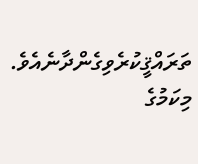ތަރައްޤީކުރެވިގެންދާނެއެވެ. މިކަމުގެ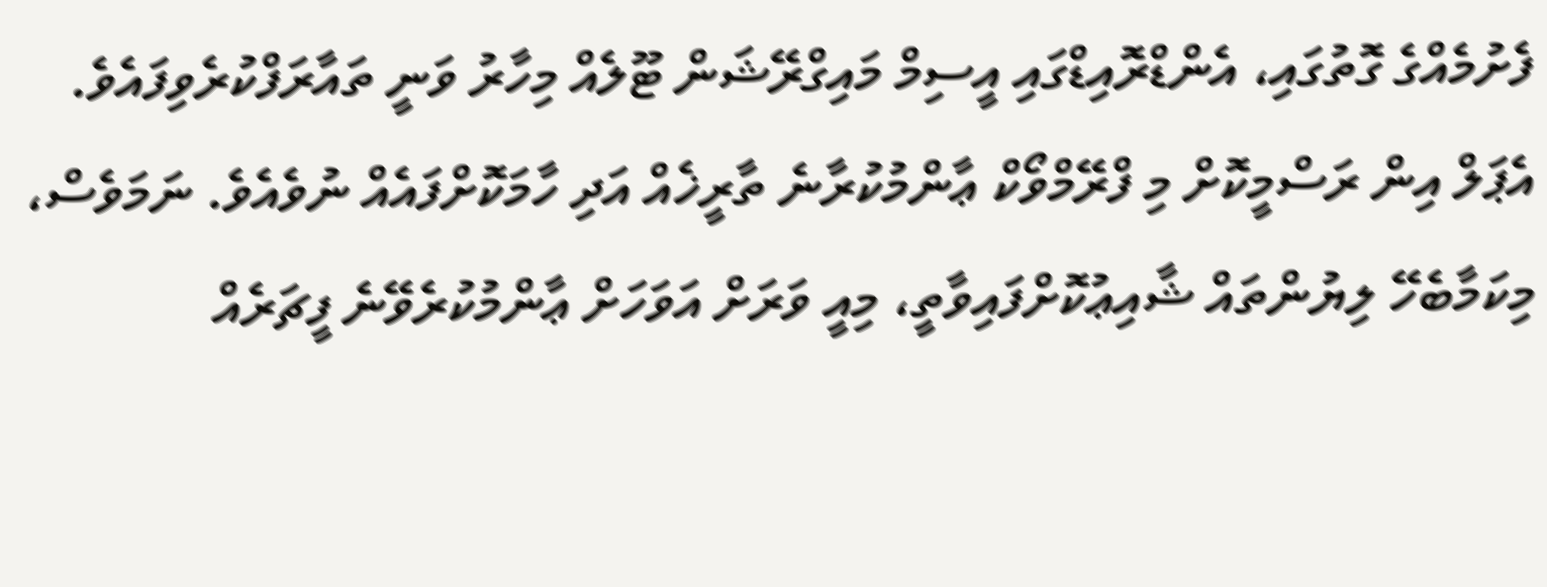ފެށުމެއްގެ ގޮތުގައި، އެންޑްރޮއިޑްގައި އީސިމް މައިގްރޭޝަން ޓޫލެއް މިހާރު ވަނީ ތައާރަފްކުރެވިފައެވެ. އެޕަލް އިން ރަސްމީކޮށް މި ފްރޭމްވޯކް ޢާންމުކުރާނެ ތާރީޚެއް އަދި ހާމަކޮށްފައެއް ނުވެއެވެ. ނަމަވެސް، މިކަމާބެހޭ ލިޔުންތައް ޝާއިޢުކޮށްފައިވާތީ، މިއީ ވަރަށް އަވަހަށް ޢާންމުކުރެވޭނެ ފީޗަރެއް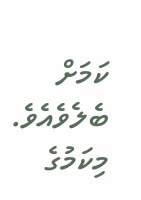ކަމަށް ބެލެވެއެވެ. މިކަމުގެ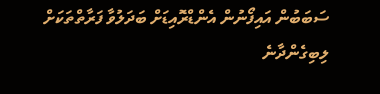ސަބަބުން އައިފޯނުން އެންޑްރޮއިޑަށް ބަދަލުވާ ފަރާތްތަކަށް ލިބިގެންދާނެ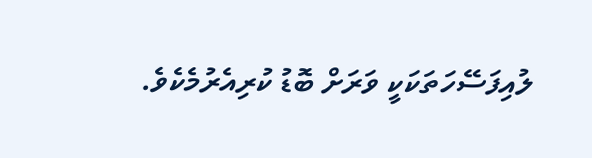ލުއިފަސޭހަތަކަކީ ވަރަށް ބޮޑު ކުރިއެރުމެކެވެ.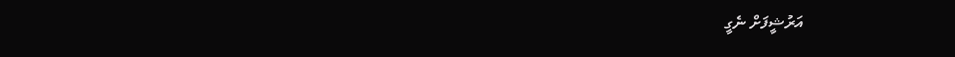އަރުޝީފަށް ނެގީ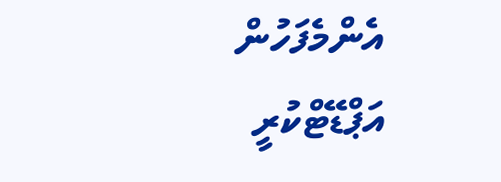އެންމެފަހުން އަޕްޑޭޓްކުރީ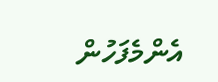އެންމެފަހުން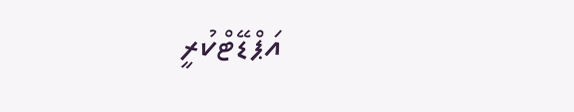އަޕްޑޭޓްކުރީ